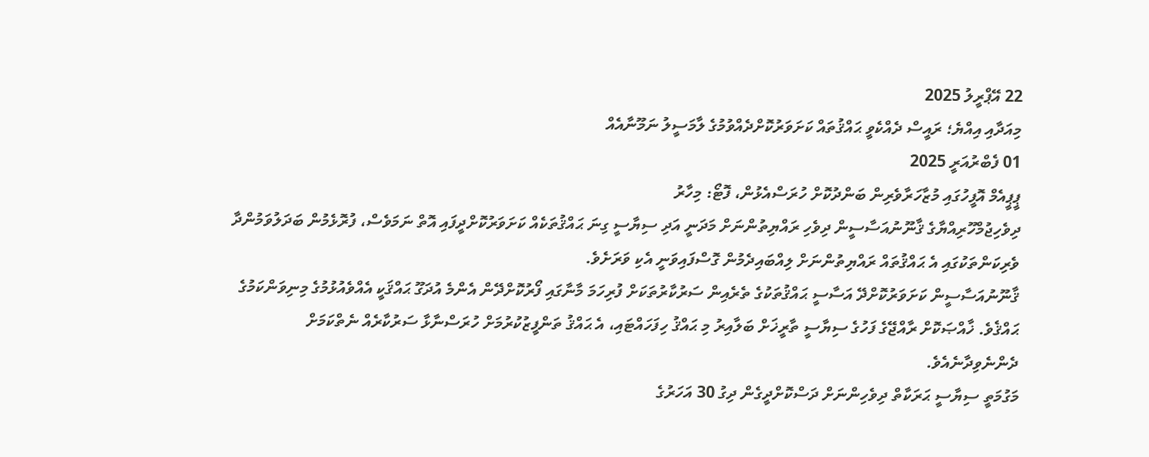22 އޭޕްރީލު 2025
މިއަދާއި އިއްޔެ؛ ރައީސް ދެއްކެވީ ޙައްޤުތައް ކަށަވަރުކޮށްދެއްވުމުގެ ލާމަސީލު ނަމޫނާއެއް
01 ފެބްރުއަރީ 2025
ޕީޕީއެމް އޮފީހުގައި މުޒާހަރާވެރިން ބަންދުކޮށް ހުރަސްއެޅުން، ފޮޓޯ: މިހާރު
ދިވެހިޖުމްހޫރިއްޔާގެ ޤާނޫނުއަސާސީން ދިވެހި ރައްޔިތުންނަށް މަދަނީ އަދި ސިޔާސީ ގިނަ ޙައްޤުތަކެއް ކަށަވަރުކޮށްދީފައި އޮތް ނަމަވެސް، ފުރޮޅެމުން ބަދަލުވަމުންދާ ވެރިކަންތަކުގައި އެ ޙައްޤުތައް ރައްޔިތުންނަށް ލިއްބައިދެމުން ގޮސްފައިވަނީ އެކި ވަރަށެވެ.
ޤާނޫނުއަސާސީން ކަށަވަރުކޮށްދޭ އަސާސީ ޙައްޤުތަކުގެ ތެރެއިން ސަރުކާރުތަކަށް ފުރިހަމަ މާނާގައި ފޯރުކޮށްދޭން އެންމެ އުދަގޫ ޙައްޤަކީ އެއްވެއުޅުމުގެ މިނިވަންކަމުގެ ޙައްޤެވެ. ޚާއްޞަކޮށް ރާއްޖޭގެ ފަހުގެ ސިޔާސީ ތާރީޚަށް ބަލާއިރު މި ޙައްޤު ހިފަހައްޓައި، އެ ޙައްޤު ތަންފީޒުކުރުމަށް ހުރަސްނާޅާ ސަރުކާރެއް ނެތްކަމަށް ދެންނެވިދާނެއެވެ.
މަގުމަތީ ސިޔާސީ ޙަރަކާތް ދިވެހިންނަށް ދަސްކޮށްދީގެން ދިގު 30 އަހަރުގެ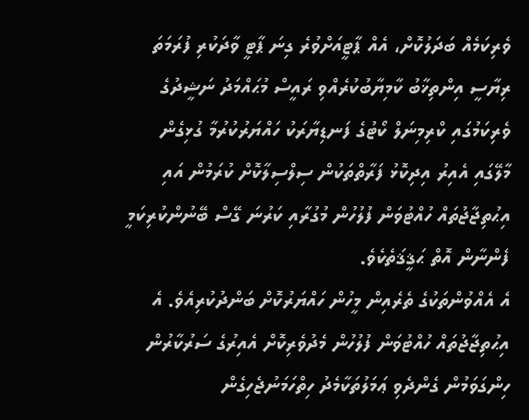ވެރިކަމެއް ބަދަލުކޮށް، އެއް ޕާޓީއަށްވުރެ ގިނަ ޕާޓީ ވާދަކުރި ފުރަމަތަ ރިޔާސީ އިންތިޚާބު ކާމިޔާބުކުރެއްވި ރައީސް މުޙައްމަދު ނަޝީދުގެ ވެރިކަމުގައި ކްރިމިނަލް ކޯޓުގެ ފަނޑިޔާރަކު ހައްޔަރުކުރުމާ ގުޅިގެން މާލޭގައި އެއިރު އިދިކޮޅު ފަރާތްތަކުން ސިލްސިލާކޮށް ކުރަމުން އައި އިޙުތިޖާޖުތައް ހުއްޓުވަން ފުލުހުން މުގުރާއި ކަރުނަ ގޭސް ބޭނުންކުރިކަމީ ފެންނާން އޮތް ޙަޤީޤަތެކެވެ.
އެ އެއްވުންތަކުގެ ތެރެއިން މީހުން ހައްޔަރުކޮށް ބަންދުކުރިއެވެ. އެ އިޙުތިޖާޖުތައް ހުއްޓުވަން ފުލުހުން މެދުވެރިކޮށް އެއިރުގެ ސަރުކާރުން ހިންގަވަމުން ގެންދެވި ޢަމަލުތަކާމެދު ހިތްހަމަނުޖެހިގެން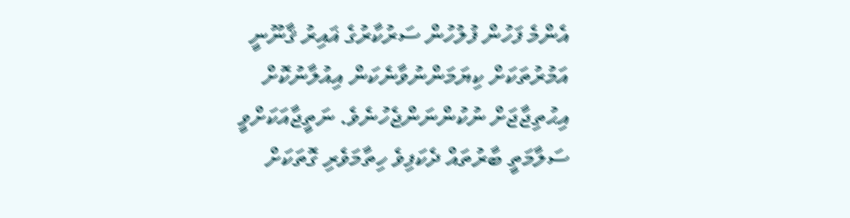އެންމެ ފަހުން ފުލުހުން ސަރުކާރުގެ ޣައިރު ޤާނޫނީ އަމުރުތަކަށް ކިޔަމަންނުވާނެކަން އިއުލާނުކޮށް އިޙުތިޖާޖަށް ނުކުންނަންޖެހުނެވެ. ނަތީޖާއަކަށްވީ ސަލާމަތީ ބާރުތައް ދެކަފިވެ ހިތާމަވެރި ގޮތަކަށް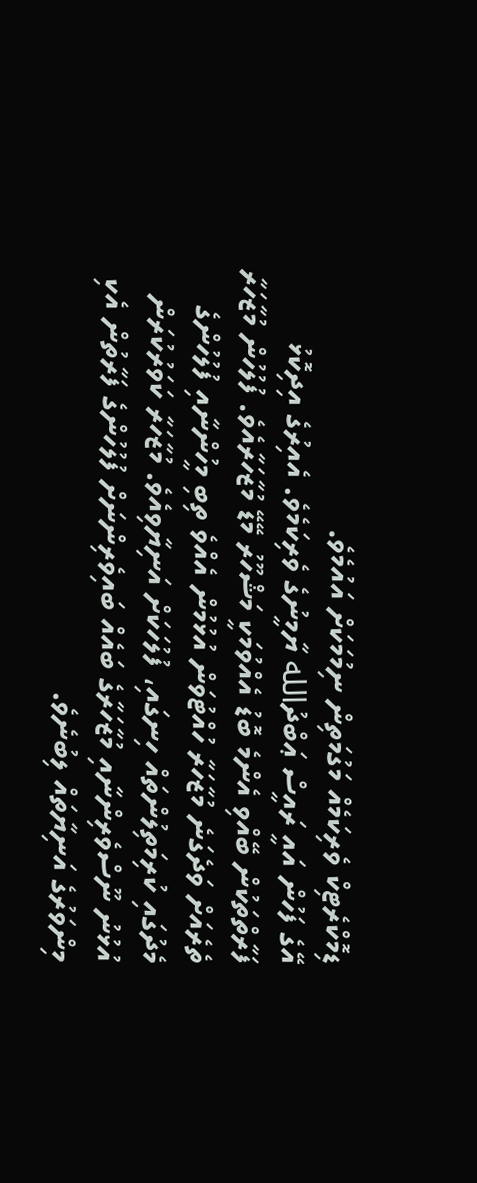ޑިމޮކްރެޓިކް ވެރިކަމެއް މަގުމަތިން ނިމުމަކަށް އައުމެވެ.
އޭގެ ފަހުން އައީ ރައީސް ޢަބްދުالله ޔާމީނުގެ ވެރިކަމެވެ. އެއިރުގެ އިދިކޮޅު ފަރާތްތަކުން ބޭއްވި އެންމެ ބޮޑު އެއްވުމަކީ މަޝްހޫރު މޭޑޭ މުޒާހަރާއެވެ. ފުލުހުން މުޒާހަރާ ތެރެއަށް ވަދެގަނެ މުޒާހަރާ ހުއްޓުވަން އުޅުމުން އެއްވެ ތިބި މީހުންނާއި ފުލުހުންގެ މެދުގައި ކުރިމަތިލުންތައް ހިނގައި، ފުލުހަކަށް އަނިޔާވިއެވެ. މުޒާހަރާ ކަވަރުކުރަން އުޅުނު ނޫސްވެރިންނާއި މުޒާހަރާގެ ބައެއް ބައިވެރިންނަށް ފުލުހުންގެ ފަރާތުން އެކި މިންވަރުގެ އަނިޔާތައް ލިބުނެވެ.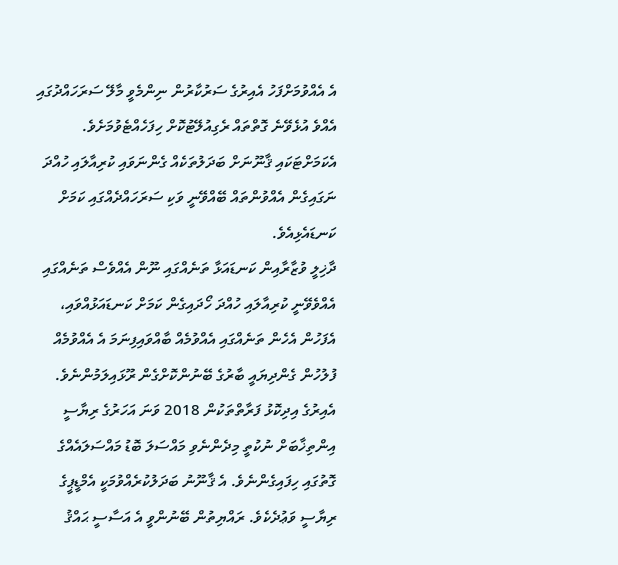އެ އެއްވުމަށްފަހު އެއިރުގެ ސަރުކާރުން ނިންމެވީ މާލޭ ސަރަހައްދުގައި އެއްވެ އުޅެވޭނެ ގޮތްތައް ރެގިއުލޭޓުކޮށް ހިފަހެއްޓެވުމަށެވެ. އެކަމަށްޓަކައި ޤާނޫނަށް ބަދަލުތަކެއް ގެންނަވައި ކުރިއާލައި ހުއްދަ ނަގައިގެން އެއްވުންތައް ބޭއްވޭނީ ވަކި ސަރަހައްދެއްގައި ކަމަށް ކަނޑައެޅިއެވެ.
ދާޚިލީ ވުޒާރާއިން ކަނޑައަޅާ ތަނެއްގައި ނޫން އެއްވެސް ތަނެއްގައި އެއްވެވޭނީ ކުރިއާލައި ހުއްދަ ހޯދައިގެން ކަމަށް ކަނޑައަޅުއްވައި، އެފަހުން އެހެން ތަނެއްގައި އެއްވުމެއް ބާއްވައިފިނަމަ އެ އެއްވުމެއް ފުލުހުން ގެންދިޔައީ ބާރުގެ ބޭނުންކޮށްގެން ރޫޅައިލަމުންނެވެ.
އެއިރުގެ އިދިކޮޅު ފަރާތްތަކުން 2018 ވަނަ އަހަރުގެ ރިޔާސީ އިންތިޚާބަށް ނުކުތީ މިދެންނެވި މައްސަލަ ބޮޑު މައްސަލައެއްގެ ގޮތުގައި ހިފައިގެންނެވެ. އެ ޤާނޫނު ބަދަލުކުރެއްވުމަކީ އެމްޑީޕީގެ ރިޔާސީ ވަޢުދެކެވެ. ރައްޔިތުން ބޭނުންވީ އެ އަސާސީ ޙައްޤު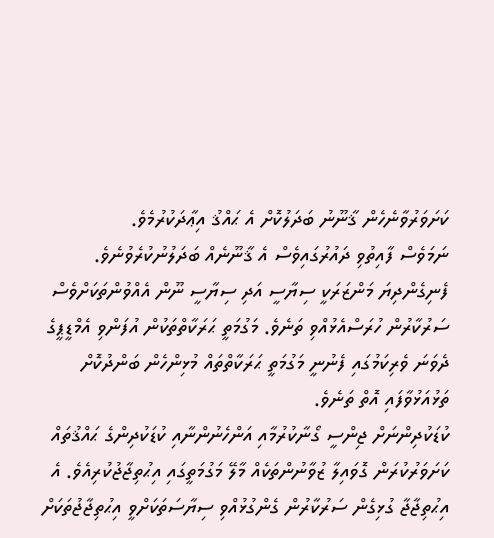ކަށަވަރުވާނެހެން ޤާނޫނު ބަދަލުކޮށް އެ ޙައްޤު އިޢާދަކުރުމެވެ.
ނަމަވެސް ފާއިތުވި ދައުރުގައިވެސް އެ ޤާނޫނެއް ބަދަލުނުކުރެވުނެވެ. ފެނިގެންދިޔަ މަންޒަރަކީ ސިޔާސީ އަދި ސިޔާސީ ނޫން އެއްވުންތަކަށްވެސް ސަރުކާރުން ހުރަސްއެޅުއްވި ތަނެވެ. މަގުމަތީ ޙަރަކާތްތަކުން އުފަންވި އެމްޑީޕީގެ ދެވަނަ ވެރިކަމުގައި ފެނުނީ މަގުމަތީ ޙަރަކާތްތައް މުޅިންހެން ބަންދުކޮށް ތަޅުއަޅުވާފައި އޮތް ތަނެވެ.
ކުޑަކުދިންނަށް ޖިންސީ ގޯނާކުރުމާއި އަންހެނުންނާއި ކުޑަކުދިންގެ ޙައްޤުތައް ކަށަވަރުކުރަން ގޮވައިލާ ޒުވާނުންތަކެއް މާލޭ މަގުމަތީގައި އިޙުތިޖާޖުކުރިއެވެ. އެ އިޙުތިޖާޖާ ގުޅިގެން ސަރުކާރުން ގެންގުޅުއްވި ސިޔާސަތަކަށްވީ އިޙުތިޖާޖުތަކަށް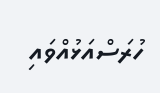ހުރަސްއަޅުއްވައި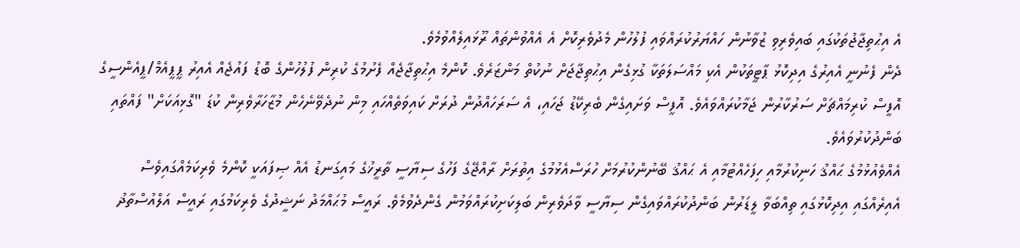އެ އިޙުތިޖާޖުތަކުގައި ބައިވެރިވި ޒުވާނުން ހައްޔަރުކުރައްވައި ފުލުހުން މެދުވެރިކޮށް އެ އެއްވުންތައް ރޫޅައިލެއްވުމެވެ.
ދެން ފެނުނީ އެއިރުގެ އިދިކޮޅު ޕާޓީތަކުން އެކި މައްސަލަތަކާ ގުޅިގެން އިޙުތިޖާޖަށް ނުކުތް މަންޒަރެވެ. ކޮންމެ އިޙުތިޖާޖެއް ފެށުމުގެ ކުރިން ފުލުހުންގެ ބޮޑު ފައުޖެއް އެއިރު ޕީޕީއެމް/ޕީއެންސީގެ އޮފީސް ކުރިމައްޗަށް ސަރުކާރުން ޖަމާކުރައްވައެވެ. އޮފީސް ވަށައިގެން ބެރިކޭޑު ޖަހައި، އެ ސަރަހައްދުން ދުރަށް ކައިވަތެއްހައި މިން ނުދެވޭނެހެން މުޒާހަރާވެރިން ކުޑަ "ގޮޅިއަކަށް" ފައްތައި ބަންދުކުރުވައެވެ.
އެއްވެއުޅުމުގެ ޙައްޤު ހަނިކުރުމާއި ހިފަހެއްޓުމާއި އެ ޙައްޤު ބޭނުންކުރުމަށް ހުރަސްއެޅުމުގެ އިތުރަށް ރާއްޖޭގެ ފަހުގެ ސިޔާސީ ތާރީޚުގެ މައިގަނޑު އެއް ޞިފައަކީ ކޮންމެ ވެރިކަމެއްގައިވެސް އެއިރެއްގައި އިދިކޮޅުގައި ތިއްބަވާ ލީޑަރުން ބަންދުކުރައްވައިގެން ސިޔާސީ ވާދަވެރިން ބަލިކަށިކުރައްވަމުން ގެންދެވުމެވެ. ރައީސް މުޙައްމަދު ނަޝީދުގެ ވެރިކަމުގައި ރައީސް އަލްއުސްތާޛު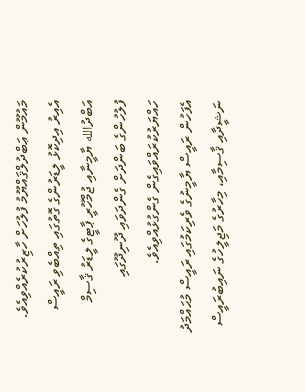މައުމޫން ޢަބްދުލްޤައްޔޫމު ފުލުހަށް ހާޒިރުކުރެއްވިއެވެ. އެއިރު އިދިކޮޅު ލީޑަރުންގެ ގޮތުގައި ތިއްބެވި ރައީސް އަބްދުالله ޔާމީނާއި ޖުމްހޫރީ ޕާޓީގެ ލީޑަރު ޤާސިމް ފުލުހުންގެ ބަންދަށް ގެންދަވައި ދޫނިދޫގައި ހައްޔަރުކުރައްވައިގެން ގެންގުޅުއްވިއެވެ.
އެފަހުން ރައީސް ޔާމީނުގެ ވެރިކަމުގައި ރައީސް މުޙައްމަދު ނަޝީދާއި ޤާސިމާއި، މިހާރުގެ މަޖިލީހުގެ ނައިބުރައީސް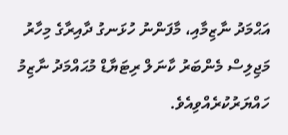އަޙްމަދު ނާޒިމާއި، މާފަންނު ހުޅަނގު ދާއިރާގެ މިހާރު މަޖިލިސް މެންބަރު ކާނަލް ރިޓަޔާޑް މުޙައްމަދު ނާޒިމު ހައްޔަރުކުރެއްވިއެވެ.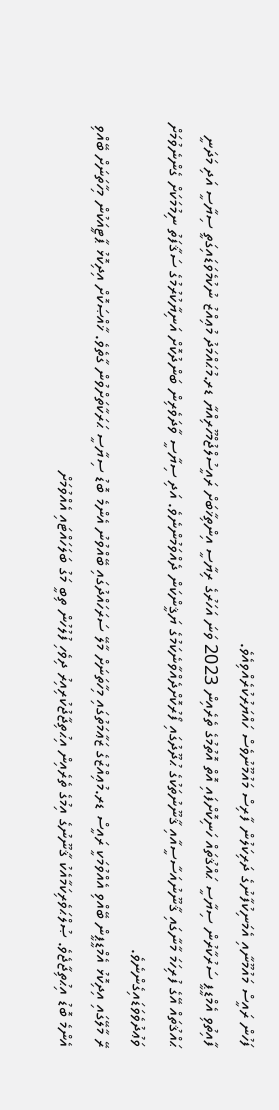ފަހުން ރައީސް މައުމޫނާއި އެމަނިކުފާނުގެ ދަރިކަލުން ފާރިސް މައުމޫނުވެސް ހައްޔަރުކުރެއްވިއެވެ.
ފާއިތުވި އެމްޑީޕީ ސަރުކާރުން ސިޔާސީ ޙައްޤުތައް ހަނިކޮށްފައި އޮތް އޮތުމުގެ ތެރެއިން 2023 ވަނަ އަހަރުގެ ރިޔާސީ އިންތިޚާބަށް ރައީސުލްޖުމްހޫރިއްޔާ ޑރ.މުޙައްމަދު މުޢިއްޒު ނުކުމެވަޑައިގަތީ ސިޔާސީ އަދި މަދަނީ ޙައްޤުތައް އޭގެ ފުރިހަމަ މާނާގައި ޤާނޫނުއަސާސީއާއި ޤާނޫނުތަކުގެ ޙުދޫދުގައި ފޯރުކޮށްދެއްވާނެކަމުގެ ޔަޤީންކަން ދެއްވަމުންނެވެ. އަދި ސިޔާސީ ވާދަވެރިން ބަންދުކޮށް އަނިޔާކުރުމުގެ ސަޤާފަތު ނިމުމަކަށް ގެންނެވުމަށް ވަޢުދުވެވަޑައިގެންނެވެ.
ރޭ މާލޭގައި އިދިކޮޅު އެމްޑީޕީން ބޭއްވި އެއްވުމަކީ ރައީސް ޑރ.މުޢިއްޒުގެ ޒަޢާމަތުގައި މިހާތަނަށް މާލޭ ސަރަހައްދުގައި ބޭއްވުނު އެންމެ ބޮޑު ސިޔާސީ ޙަރަކާތަށްވުން ގާތެވެ. ޚާއްޞަކޮށް އިދިކޮޅު ޕާޓީއަކުން މިހާތަނަށް ބޭއްވި އެންމެ ބޮޑު އިޙުތިޖާޖެވެ. ޞުލްޙަވެރިކަމާއެކު ޤާނޫނުގެ އިމުގެ ތެރެއިން އިޙުތިޖާޖުކުރިއިރު ދިވެހި ފުލުހުން ތިބީ މަގު ބަލަހައްޓައި އެއްވުމަށް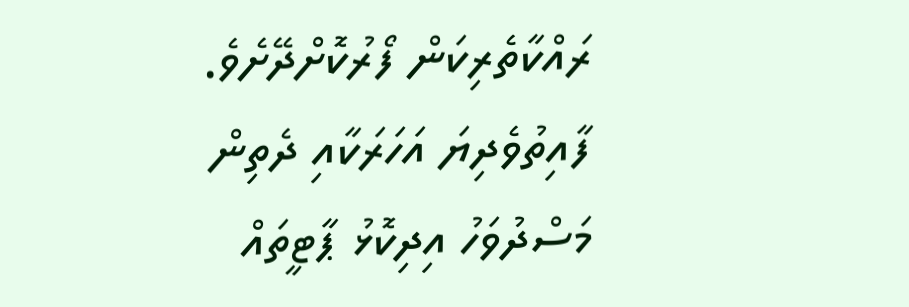ރައްކާތެރިކަން ފޯރުކޮށްދޭށެވެ.
ފާއިތުވެދިޔަ އަހަރަކާއި ދެތިން މަސްދުވަހު އިދިކޮޅު ޕާޓީތައް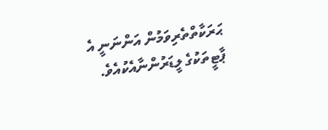ޙަރަކާތްތެރިވަމުން އަންނަނީ އެ ޕާޓީތަކުގެ ލީޑަރުންނާއެކުއެވެ.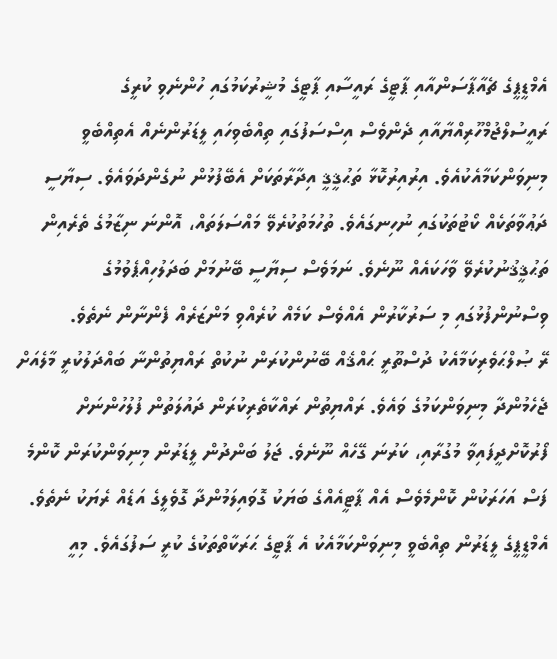އެމްޑީޕީގެ ޗެއާޕާސަންއާއި ޕާޓީގެ ރައީސާއި ޕާޓީގެ މުޝީރުކަމުގައި ހުންނެވި ކުރީގެ ރައީސުލްޖުމްހޫރިއްޔާއާއި ދެންވެސް އިސްސަފުގައި ތިއްބެވިހައި ލީޑަރުންނެއް އެތިއްބެވީ މިނިވަންކަމާއެކުއެވެ. އިރުއިރުކޮޅާ ތަޙުޤީޤީ އިދާރާތަކަށް އެބޭފުޅުން ނުގެންދަވައެވެ. ސިޔާސީ ދަޢުވާތަކެއް ކޯޓުތަކުގައި ނުހިނގައެވެ. ތުހުމަތުކުރެވޭ މައްސަލަތައް، އޮންނަ ނިޒާމުގެ ތެރެއިން ތަޙުޤީޤުނުކުރެވޭ ވާހަކައެއް ނޫނެވެ. ނަމަވެސް ސިޔާސީ ބޭނުމަށް ބަދަލުހިއްޕެވުމުގެ ވިސްނުންފުޅުގައި މި ސަރުކާރުން އެއްވެސް ކަމެއް ކުރެއްވި މަންޒަރެއް ފެންނާން ނެތެވެ.
ރޭ ޞުލްޙަވެރިކަމާއެކު ދުސްތޫރީ ޙައްޤެއް ބޭނުންކުރަން ނުކުތް ރައްޔިތުންނާ ބައްދަލުކުރީ މާލެއަށް ޖެހެމުންދާ މިނިވަންކަމުގެ ވައެވެ. ރައްޔިތުން ރައްކާތެރިކުރަން ދައުލަތުން ފުލުހުންނަށް ފޯރުކޮށްދީފައިވާ މުގުރާއި، ކަރުނަ ގޭހެއް ނޫނެވެ. ޖަލު ބަންދުން ލީޑަރުން މިނިވަންކުރަން ކޮންމެ ފަސް އަހަރަކުން ކޮންމެވެސް އެއް ޕާޓީއެއްގެ ބަޔަކު ގޮވައިލަމުންދާ ގޮވެލީގެ އަޑެއް ރެޔަކު ނެތެވެ. އެމްޑީޕީގެ ލީޑަރުން ތިއްބެވީ މިނިވަންކަމާއެކު އެ ޕާޓީގެ ޙަރަކާތްތަކުގެ ކުރީ ސަފުގައެވެ. މިއީ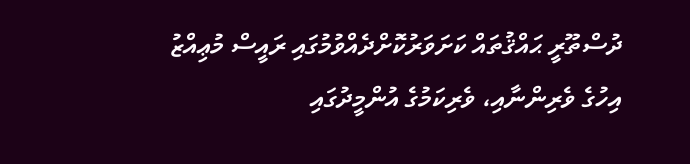ދުސްތޫރީ ޙައްޤުތައް ކަށަވަރުކޮށްދެއްވުމުގައި ރައީސް މުޢިއްޒު އިހުގެ ވެރިންނާއި، ވެރިކަމުގެ އުންމީދުގައި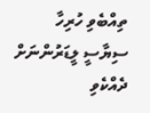ތިއްބެވި ހުރިހާ ސިޔާސީ ލީޑަރުންނަށް ދެއްކެވި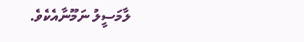ލާމަސީލު ނަމޫނާއެކެވެ.